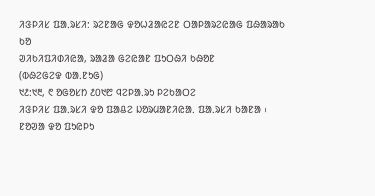ᱤᱝᱞᱤᱥ ᱯᱟᱹᱨᱥᱤ: ᱨᱮᱱᱟᱜ ᱫᱚᱦᱲᱟᱭᱮᱱ ᱛᱟᱞᱟᱨᱮᱭᱟᱜ ᱯᱷᱟᱨᱟᱠ ᱠᱚ
ᱣᱤᱠᱤᱯᱤᱰᱤᱭᱟ, ᱨᱟᱲᱟ ᱜᱮᱭᱟᱱ ᱯᱩᱛᱷᱤ ᱠᱷᱚᱱ
(ᱵᱷᱮᱜᱮᱫ ᱵᱟᱹᱱᱩᱜ)
᱑᱒:᱑᱓, ᱖ ᱚᱜᱚᱥᱴ ᱒᱐᱑᱘ ᱧᱮᱞᱟᱹᱨᱩ ᱞᱮᱠᱟᱛᱮ
ᱤᱝᱞᱤᱥ ᱯᱟᱹᱨᱥᱤ ᱫᱚ ᱯᱟᱪᱮ ᱡᱚᱨᱢᱟᱱᱤᱭᱟᱹ ᱯᱟᱹᱨᱥᱤ ᱠᱟᱱᱟ ᱾ ᱱᱚᱣᱟ ᱫᱚ ᱯᱩᱭᱞᱩ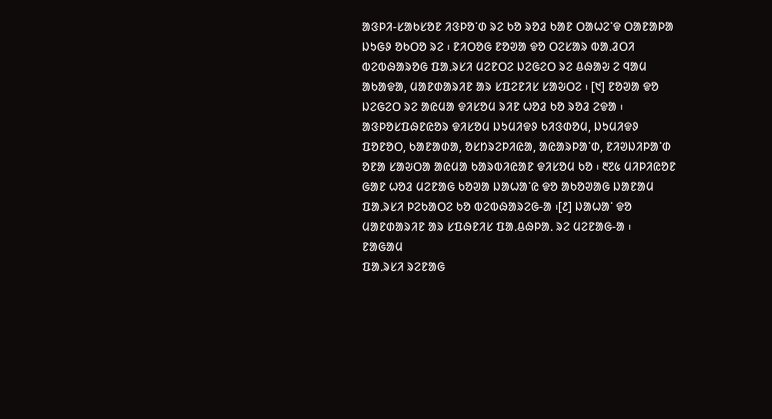ᱟᱝᱞᱤ-ᱥᱟᱠᱥᱚᱱ ᱤᱝᱞᱚᱸᱰ ᱨᱮ ᱠᱚ ᱨᱚᱲ ᱠᱟᱱ ᱛᱟᱦᱮᱸᱫ ᱛᱟᱱᱟᱞᱟ ᱡᱩᱜᱽ ᱚᱠᱛᱚ ᱨᱮ ᱾ ᱱᱤᱛᱚᱜ ᱱᱚᱣᱟ ᱫᱚ ᱛᱮᱥᱟᱨ ᱵᱟᱹᱲᱛᱤ ᱵᱮᱵᱷᱟᱨᱚᱜ ᱯᱟᱹᱨᱥᱤ ᱢᱮᱱᱛᱮ ᱡᱮᱜᱮᱛ ᱨᱮ ᱪᱷᱟᱶ ᱮ ᱧᱟᱢ ᱟᱠᱟᱫᱟ, ᱢᱟᱱᱰᱟᱨᱤᱱ ᱟᱨ ᱥᱯᱮᱱᱤᱥ ᱥᱟᱶᱛᱮ ᱾ [᱑] ᱱᱚᱣᱟ ᱫᱚ ᱡᱮᱜᱮᱛ ᱨᱮ ᱟᱭᱢᱟ ᱫᱤᱥᱚᱢ ᱨᱤᱱ ᱦᱚᱲ ᱠᱚ ᱨᱚᱲ ᱮᱫᱟ ᱾ ᱟᱝᱞᱚᱥᱯᱷᱱᱭᱚᱨ ᱫᱤᱥᱚᱢ ᱡᱩᱢᱤᱫᱽ ᱠᱤᱝᱰᱚᱢ, ᱡᱩᱢᱤᱫᱽ ᱯᱚᱱᱚᱛ, ᱠᱟᱱᱟᱰᱟ, ᱚᱥᱴᱨᱮᱞᱤᱭᱟ, ᱟᱭᱟᱨᱞᱟᱸᱰ, ᱱᱤᱣᱡᱤᱞᱟᱸᱰ ᱚᱱᱟ ᱥᱟᱶᱛᱟ ᱟᱭᱢᱟ ᱠᱟᱨᱵᱤᱭᱟᱱ ᱫᱤᱥᱚᱢ ᱠᱚ ᱾ ᱓᱗᱕ ᱢᱤᱞᱤᱭᱚᱱ ᱜᱟᱱ ᱦᱚᱲ ᱢᱮᱱᱟᱜ ᱠᱚᱣᱟ ᱡᱟᱦᱟᱸᱭ ᱫᱚ ᱟᱠᱚᱣᱟᱜ ᱡᱟᱱᱟᱢ ᱯᱟᱹᱨᱥᱤ ᱞᱮᱠᱟᱛᱮ ᱠᱚ ᱵᱮᱵᱷᱟᱨᱮᱜ-ᱟ ᱾[᱒] ᱡᱟᱦᱟᱸ ᱫᱚ ᱢᱟᱱᱰᱟᱨᱤᱱ ᱟᱨ ᱥᱯᱷᱱᱤᱥ ᱯᱟᱹᱪᱷᱞᱟᱹ ᱨᱮ ᱢᱮᱱᱟᱜ-ᱟ ᱾
ᱱᱟᱜᱟᱢ
ᱯᱟᱹᱨᱥᱤ ᱨᱮᱱᱟᱜ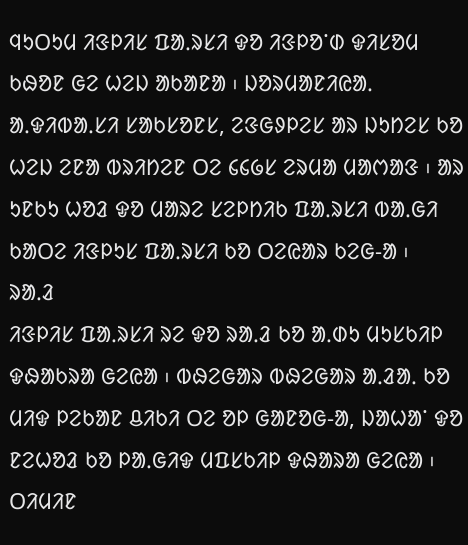ᱧᱩᱛᱩᱢ ᱤᱝᱞᱤᱥ ᱯᱟᱹᱨᱥᱤ ᱫᱚ ᱤᱝᱞᱚᱸᱰ ᱫᱤᱥᱚᱢ ᱠᱷᱚᱱ ᱜᱮ ᱦᱮᱡ ᱟᱠᱟᱱᱟ ᱾ ᱡᱚᱨᱢᱟᱱᱤᱭᱟᱹ ᱟᱹᱫᱤᱵᱟᱹᱥᱤ ᱥᱟᱠᱥᱚᱱᱥ, ᱮᱝᱜᱽᱞᱮᱥ ᱟᱨ ᱡᱩᱴᱮᱥ ᱠᱚ ᱦᱮᱡ ᱮᱱᱟ ᱵᱨᱤᱴᱮᱱ ᱛᱮ ᱔᱔᱙ᱥ ᱮᱨᱢᱟ ᱢᱟᱬᱟᱝ ᱾ ᱟᱨ ᱩᱱᱠᱩ ᱦᱚᱲ ᱫᱚ ᱢᱟᱨᱮ ᱥᱮᱞᱴᱤᱠ ᱯᱟᱹᱨᱥᱤ ᱵᱟᱹᱜᱤ ᱠᱟᱛᱮ ᱤᱝᱞᱩᱥ ᱯᱟᱹᱨᱥᱤ ᱠᱚ ᱛᱮᱭᱟᱨ ᱠᱮᱜ-ᱟ ᱾
ᱨᱟᱹᱲ
ᱤᱝᱞᱤᱥ ᱯᱟᱹᱨᱥᱤ ᱨᱮ ᱫᱚ ᱨᱟᱹᱲ ᱠᱚ ᱟᱹᱰᱩ ᱢᱩᱥᱠᱤᱞ ᱫᱷᱟᱠᱨᱟ ᱜᱮᱭᱟ ᱾ ᱵᱷᱮᱜᱟᱨ ᱵᱷᱮᱜᱟᱨ ᱟᱹᱲᱟᱹ ᱠᱚ ᱢᱤᱫ ᱞᱮᱠᱟᱱ ᱪᱤᱠᱤ ᱛᱮ ᱚᱞ ᱜᱟᱱᱚᱜ-ᱟ, ᱡᱟᱦᱟᱸ ᱫᱚ ᱱᱮᱦᱚᱲ ᱠᱚ ᱞᱟᱹᱜᱤᱫ ᱢᱯᱥᱠᱤᱞ ᱫᱷᱟᱨᱟ ᱜᱮᱭᱟ ᱾ ᱛᱤᱢᱤᱱ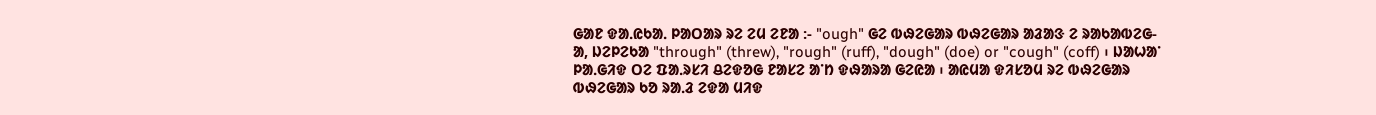ᱜᱟᱱ ᱫᱟᱹᱭᱠᱟᱹ ᱞᱟᱛᱟᱨ ᱨᱮ ᱮᱢ ᱮᱱᱟ :- "ough" ᱜᱮ ᱵᱷᱮᱜᱟᱨ ᱵᱷᱮᱜᱟᱨ ᱟᱲᱟᱝ ᱮ ᱨᱟᱠᱟᱵᱮᱜ-ᱟ, ᱡᱮᱞᱮᱠᱟ "through" (threw), "rough" (ruff), "dough" (doe) or "cough" (coff) ᱾ ᱡᱟᱦᱟᱸ ᱞᱟᱹᱜᱤᱫ ᱛᱮ ᱯᱟᱹᱨᱥᱤ ᱪᱮᱫᱚᱜ ᱱᱟᱥᱮ ᱟᱸᱴ ᱫᱷᱟᱨᱟ ᱜᱮᱭᱟ ᱾ ᱟᱭᱢᱟ ᱫᱤᱥᱚᱢ ᱨᱮ ᱵᱷᱮᱜᱟᱨ ᱵᱷᱮᱜᱟᱨ ᱠᱚ ᱨᱟᱹᱲ ᱮᱫᱟ ᱢᱤᱫ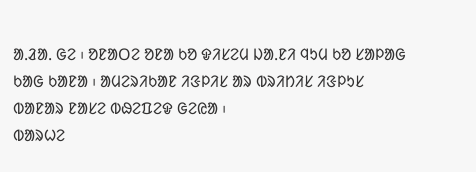ᱟᱹᱲᱟᱹ ᱜᱮ ᱾ ᱚᱱᱟᱛᱮ ᱚᱱᱟ ᱠᱚ ᱫᱤᱥᱮᱢ ᱡᱟᱹᱱᱤ ᱧᱩᱢ ᱠᱚ ᱥᱟᱞᱟᱜ ᱠᱟᱜ ᱠᱟᱱᱟ ᱾ ᱟᱢᱮᱨᱤᱠᱟᱱ ᱤᱝᱞᱤᱥ ᱟᱨ ᱵᱨᱤᱴᱤᱥ ᱤᱝᱞᱩᱥ ᱵᱟᱱᱟᱨ ᱱᱟᱥᱮ ᱵᱷᱮᱯᱮᱫ ᱜᱮᱭᱟ ᱾
ᱵᱟᱨᱦᱮ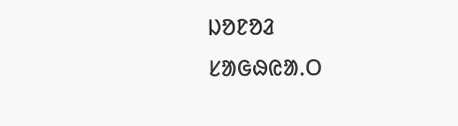ᱡᱚᱱᱚᱲ
ᱥᱟᱜᱷᱭᱟᱹᱛ